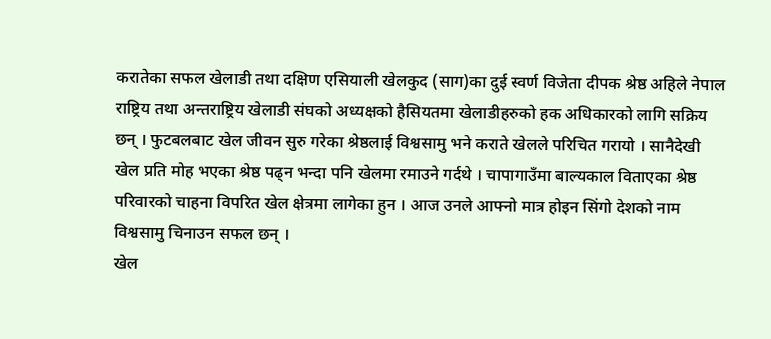करातेका सफल खेलाडी तथा दक्षिण एसियाली खेलकुद (साग)का दुई स्वर्ण विजेता दीपक श्रेष्ठ अहिले नेपाल राष्ट्रिय तथा अन्तराष्ट्रिय खेलाडी संघको अध्यक्षको हैसियतमा खेलाडीहरुको हक अधिकारको लागि सक्रिय छन् । फुटबलबाट खेल जीवन सुरु गरेका श्रेष्ठलाई विश्वसामु भने कराते खेलले परिचित गरायो । सानैदेखी खेल प्रति मोह भएका श्रेष्ठ पढ्न भन्दा पनि खेलमा रमाउने गर्दथे । चापागाउँमा बाल्यकाल विताएका श्रेष्ठ परिवारको चाहना विपरित खेल क्षेत्रमा लागेका हुन । आज उनले आफ्नो मात्र होइन सिंगो देशको नाम विश्वसामु चिनाउन सफल छन् ।
खेल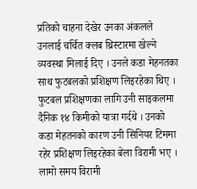प्रतिको चाहना देखेर उनका अंकलले उनलाई चर्चित क्लब थ्रिस्टारमा खेल्ने व्यवस्था मिलाई दिए । उनले कडा मेहनतका साथ फुटबलको प्रशिक्षण लिइरहेका थिए । फुटबल प्रशिक्षणका लागि उनी साइकलमा दैनिक १४ किमीको यात्रा गर्दथे । उनको कडा मेहतनको कारण उनी सिनियर टिममा रहेर प्रशिक्षण लिइरहेका बेला विरामी भए । लामो समय विरामी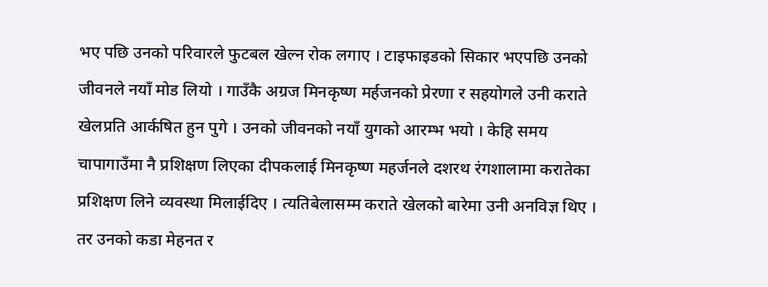भए पछि उनको परिवारले फुटबल खेल्न रोक लगाए । टाइफाइडको सिकार भएपछि उनको जीवनले नयाँ मोड लियो । गाउँकै अग्रज मिनकृष्ण मर्हजनको प्रेरणा र सहयोगले उनी कराते खेलप्रति आर्कषित हुन पुगे । उनको जीवनको नयाँ युगको आरम्भ भयो । केहि समय चापागाउँमा नै प्रशिक्षण लिएका दीपकलाई मिनकृष्ण महर्जनले दशरथ रंगशालामा करातेका प्रशिक्षण लिने व्यवस्था मिलाईदिए । त्यतिबेलासम्म कराते खेलको बारेमा उनी अनविज्ञ थिए । तर उनको कडा मेहनत र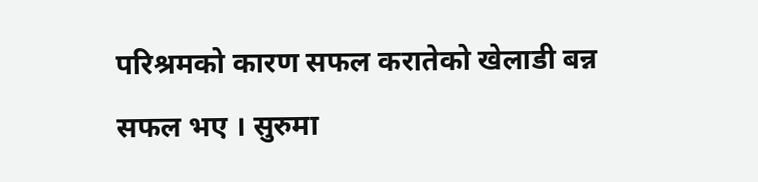परिश्रमको कारण सफल करातेको खेलाडी बन्न सफल भए । सुरुमा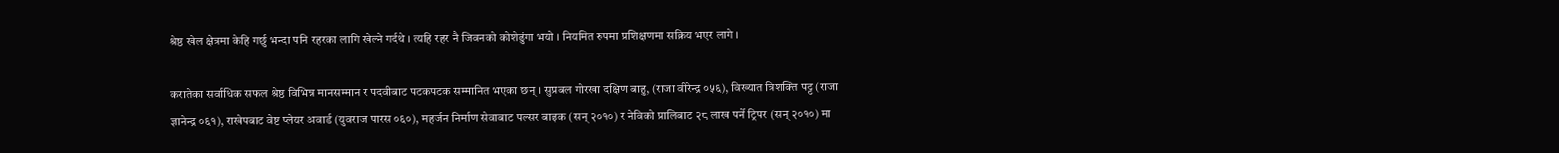श्रेष्ठ खेल क्षेत्रमा केहि गर्छु भन्दा पनि रहरका लागि खेल्ने गर्दथे । त्यहि रहर नै जिवनको कोशेढुंगा भयो । नियमित रुपमा प्रशिक्षणमा सक्रिय भएर लागे ।

करातेका सर्वाधिक सफल श्रेष्ठ विभिन्न मानसम्मान र पदवीबाट पटकपटक सम्मानित भएका छन् । सुप्रबल गोरखा दक्षिण बाहु, (राजा वीरेन्द्र ०५६), विख्यात त्रिशक्ति पट्ट (राजा ज्ञानेन्द्र ०६१), राखेपबाट वेष्ट प्लेयर अवार्ड (युवराज पारस ०६०), महर्जन निर्माण सेवाबाट पल्सर बाइक (सन् २०१०) र नेविको प्रालिबाट २८ लाख पर्ने ट्रिपर (सन् २०१०) मा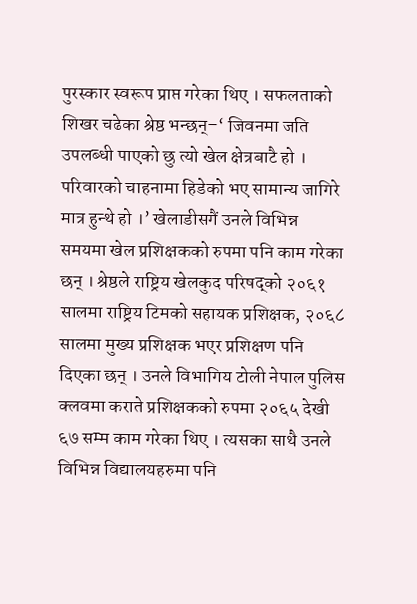पुरस्कार स्वरूप प्राप्त गरेका थिए । सफलताको शिखर चढेका श्रेष्ठ भन्छन्–‘ जिवनमा जति उपलब्धी पाएको छु त्यो खेल क्षेत्रबाटै हो । परिवारको चाहनामा हिडेको भए सामान्य जागिरे मात्र हुन्थे हो ।’ खेलाडीसगैं उनले विभिन्न समयमा खेल प्रशिक्षकको रुपमा पनि काम गरेका छन् । श्रेष्ठले राष्ट्रिय खेलकुद परिषद्को २०६१ सालमा राष्ट्रिय टिमको सहायक प्रशिक्षक, २०६८ सालमा मुख्य प्रशिक्षक भएर प्रशिक्षण पनि दिएका छन् । उनले विभागिय टोली नेपाल पुलिस क्लवमा कराते प्रशिक्षकको रुपमा २०६५ देखी ६७ सम्म काम गरेका थिए । त्यसका साथै उनले विभिन्न विद्यालयहरुमा पनि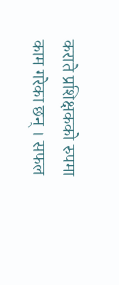कराते प्रशिक्षकको रुपमा काम गरेका छन् । सफल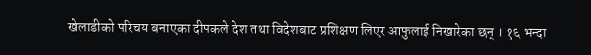खेलाडीको परिचय बनाएका दीपकले देश तथा विदेशबाट प्रशिक्षण लिएर आफुलाई निखारेका छन् । १६ भन्दा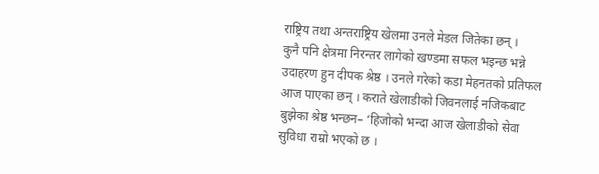राष्ट्रिय तथा अन्तराष्ट्रिय खेलमा उनले मेडल जितेका छन् ।
कुनै पनि क्षेत्रमा निरन्तर लागेको खण्डमा सफल भइन्छ भन्ने उदाहरण हुन दीपक श्रेष्ठ । उनले गरेको कडा मेहनतको प्रतिफल आज पाएका छन् । कराते खेलाडीको जिवनलाई नजिकबाट बुझेका श्रेष्ठ भन्छन– ‘हिजोको भन्दा आज खेलाडीको सेवा सुविधा राम्रो भएको छ ।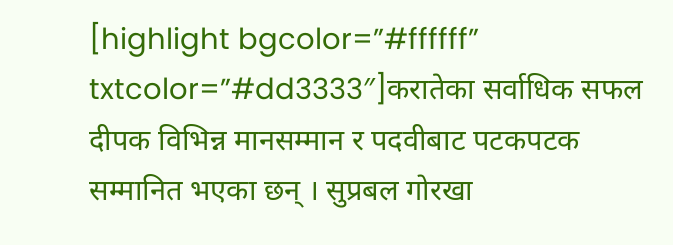[highlight bgcolor=”#ffffff” txtcolor=”#dd3333″]करातेका सर्वाधिक सफल दीपक विभिन्न मानसम्मान र पदवीबाट पटकपटक सम्मानित भएका छन् । सुप्रबल गोरखा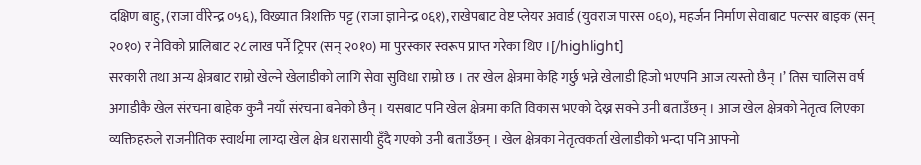दक्षिण बाहु, (राजा वीरेन्द्र ०५६), विख्यात त्रिशक्ति पट्ट (राजा ज्ञानेन्द्र ०६१), राखेपबाट वेष्ट प्लेयर अवार्ड (युवराज पारस ०६०), महर्जन निर्माण सेवाबाट पल्सर बाइक (सन् २०१०) र नेविको प्रालिबाट २८ लाख पर्ने ट्रिपर (सन् २०१०) मा पुरस्कार स्वरूप प्राप्त गरेका थिए ।[/highlight]
सरकारी तथा अन्य क्षेत्रबाट राम्रो खेल्ने खेलाडीको लागि सेवा सुविधा राम्रो छ । तर खेल क्षेत्रमा केहि गर्छु भन्ने खेलाडी हिजो भएपनि आज त्यस्तो छैन् ।’ तिस चालिस वर्ष अगाडीकै खेल संरचना बाहेक कुनै नयाँ संरचना बनेको छैन् । यसबाट पनि खेल क्षेत्रमा कति विकास भएको देख्न सक्ने उनी बताउँछन् । आज खेल क्षेत्रको नेतृत्व लिएका व्यक्तिहरुले राजनीतिक स्वार्थमा लाग्दा खेल क्षेत्र धरासायी हुँदै गएको उनी बताउँछन् । खेल क्षेत्रका नेतृत्वकर्ता खेलाडीको भन्दा पनि आफ्नो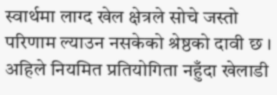स्वार्थमा लाग्द खेल क्षेत्रले सोचे जस्तो परिणाम ल्याउन नसकेको श्रेष्ठको दावी छ । अहिले नियमित प्रतियोगिता नहुँदा खेलाडी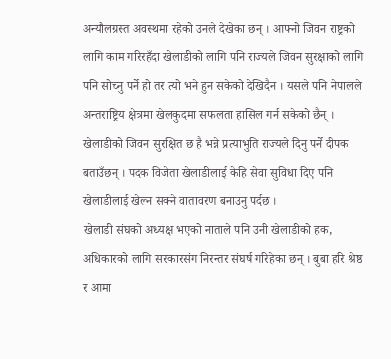अन्यौलग्रस्त अवस्थमा रहेको उनले देखेका छन् । आफ्नो जिवन राष्ट्रको लागि काम गरिरहँदा खेलाडीको लागि पनि राज्यले जिवन सुरक्षाको लागि पनि सोच्नु पर्ने हो तर त्यो भने हुन सकेको देखिदैन । यसले पनि नेपालले अन्तराष्ट्रिय क्षेत्रमा खेलकुदमा सफलता हासिल गर्न सकेको छैन् । खेलाडीको जिवन सुरक्षित छ है भन्ने प्रत्याभुति राज्यले दिनु पर्ने दीपक बताउँछन् । पदक विजेता खेलाडीलाई केहि सेवा सुविधा दिए पनि खेलाडीलाई खेल्न सक्ने वातावरण बनाउनु पर्दछ ।
खेलाडी संघको अध्यक्ष भएको नाताले पनि उनी खेलाडीको हक, अधिकारको लागि सरकारसंग निरन्तर संघर्ष गरिहेका छन् । बुबा हरि श्रेष्ठ र आमा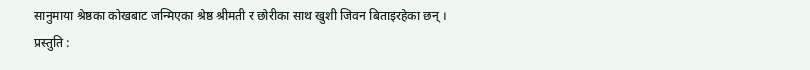सानुमाया श्रेष्ठका कोखबाट जन्मिएका श्रेष्ठ श्रीमती र छोरीका साथ खुशी जिवन बिताइरहेका छन् ।
प्रस्तुति :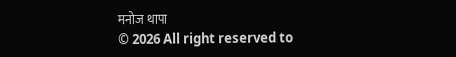मनोज थापा
© 2026 All right reserved to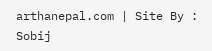arthanepal.com | Site By : Sobij